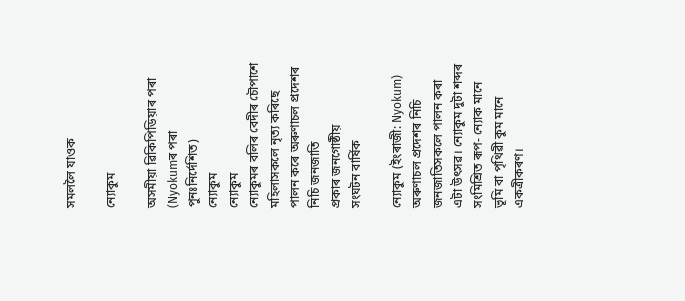সমললৈ যাওক

ন্যোকুম

অসমীয়া ৱিকিপিডিয়াৰ পৰা
(Nyokumৰ পৰা পুনঃনিৰ্দেশিত)
ন্যোকুম
ন্যোকুম
ন্যোকুমৰ বলিৰ বেদীৰ চৌপাশে মহিলাসকলে নৃত্য কৰিছে
পালন কৰে অৰুণাচল প্ৰদেশৰ নিচি জনজাতি
প্ৰকাৰ জনগোষ্ঠীয়
সংঘটন বাৰ্ষিক

ন্যোকুম (ইংৰাজী: Nyokum) অৰুণাচল প্ৰদেশৰ নিচি জনজাতিসকলে পালন কৰা এটা উৎসৱ। ন্যোকুম দুটা শব্দৰ সংমিশ্ৰিত ৰূপ- ন্যোক মানে ভূমি বা পৃথিৱী কুম মানে একত্ৰীকৰণ।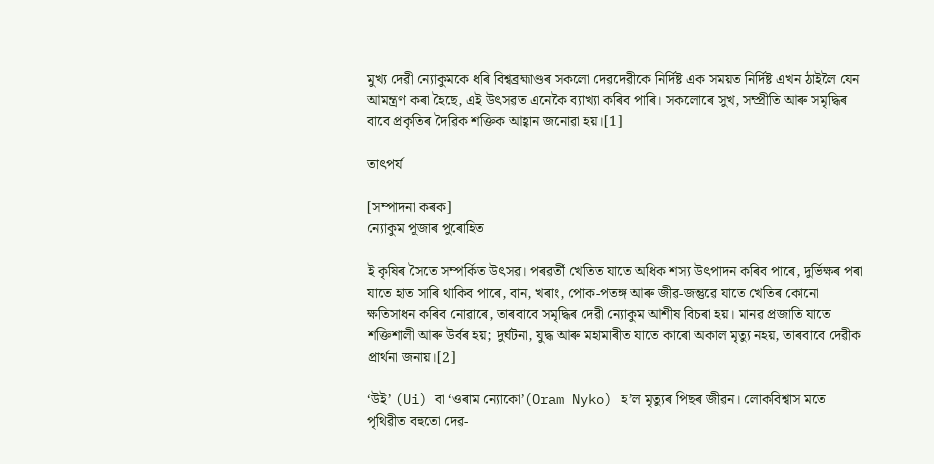মুখ্য দেৱী ন্যোকুমকে ধৰি বিশ্বব্ৰহ্মাণ্ডৰ সকলো দেৱদেৱীকে নিৰ্দিষ্ট এক সময়ত নিৰ্দিষ্ট এখন ঠাইলৈ যেন আমন্ত্ৰণ কৰা হৈছে, এই উৎসৱত এনেকৈ ব্যাখ্যা কৰিব পাৰি। সকলোৰে সুখ, সম্প্ৰীতি আৰু সমৃদ্ধিৰ বাবে প্ৰকৃতিৰ দৈৱিক শক্তিক আহ্বান জনোৱা হয়।[1]

তাৎপৰ্য

[সম্পাদনা কৰক]
ন্যোকুম পূজাৰ পুৰোহিত

ই কৃষিৰ সৈতে সম্পৰ্কিত উৎসৱ। পৰৱৰ্তী খেতিত যাতে অধিক শস্য উৎপাদন কৰিব পাৰে, দুৰ্ভিক্ষৰ পৰা যাতে হাত সাৰি থাকিব পাৰে, বান, খৰাং, পোক-পতঙ্গ আৰু জীৱ-জন্তুৱে যাতে খেতিৰ কোনো ক্ষতিসাধন কৰিব নোৱাৰে, তাৰবাবে সমৃদ্ধিৰ দেৱী ন্যোকুম আশীষ বিচৰা হয়। মানৱ প্ৰজাতি যাতে শক্তিশালী আৰু উৰ্বৰ হয়; দুৰ্ঘটনা, যুদ্ধ আৰু মহামাৰীত যাতে কাৰো অকাল মৃত্যু নহয়, তাৰবাবে দেৱীক প্ৰাৰ্থনা জনায়।[2]

‘উই’ (Ui) বা ‘ওৰাম ন্যোকো’(Oram Nyko) হ’ল মৃত্যুৰ পিছৰ জীৱন। লোকবিশ্বাস মতে পৃথিৱীত বহুতো দেৱ-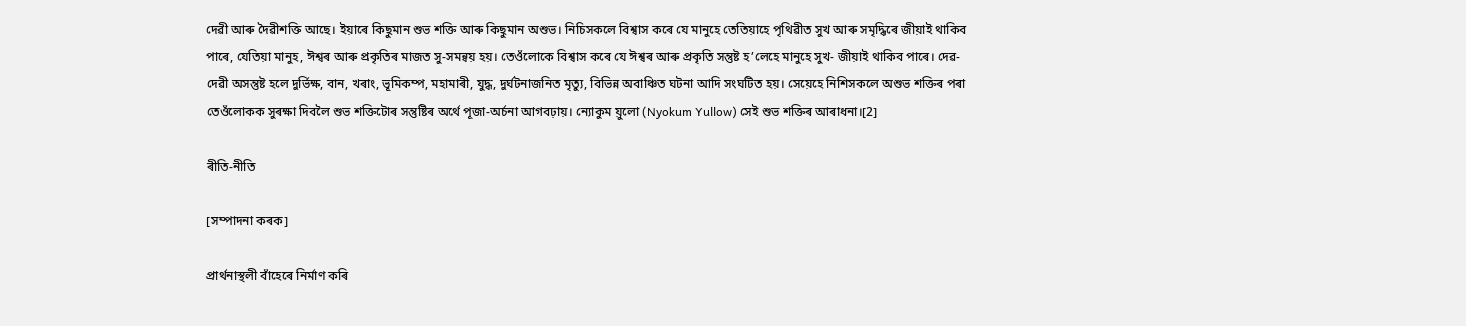দেৱী আৰু দৈৱীশক্তি আছে। ইয়াৰে কিছুমান শুভ শক্তি আৰু কিছুমান অশুভ। নিচিসকলে বিশ্বাস কৰে যে মানুহে তেতিয়াহে পৃথিৱীত সুখ আৰু সমৃদ্ধিৰে জীয়াই থাকিব পাৰে, যেতিয়া মানুহ, ঈশ্বৰ আৰু প্ৰকৃতিৰ মাজত সু-সমন্বয় হয়। তেওঁলোকে বিশ্বাস কৰে যে ঈশ্বৰ আৰু প্ৰকৃতি সন্তুষ্ট হ’লেহে মানুহে সুখ- জীয়াই থাকিব পাৰে। দেৱ-দেৱী অসন্তুষ্ট হলে দুৰ্ভিক্ষ, বান, খৰাং, ভূমিকম্প, মহামাৰী, যুদ্ধ, দুৰ্ঘটনাজনিত মৃত্যু, বিভিন্ন অবাঞ্চিত ঘটনা আদি সংঘটিত হয়। সেয়েহে নিশিসকলে অশুভ শক্তিৰ পৰা তেওঁলোকক সুৰক্ষা দিবলৈ শুভ শক্তিটোৰ সন্তুষ্টিৰ অৰ্থে পূজা-অৰ্চনা আগবঢ়ায়। ন্যোকুম য়ুলো (Nyokum Yullow) সেই শুভ শক্তিৰ আৰাধনা।[2]

ৰীতি-নীতি

[সম্পাদনা কৰক]

প্ৰাৰ্থনাস্থলী বাঁহেৰে নিৰ্মাণ কৰি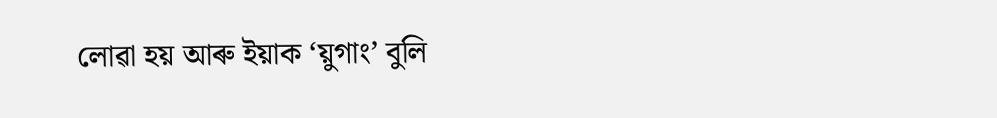লোৱা হয় আৰু ইয়াক ‘য়ুগাং’ বুলি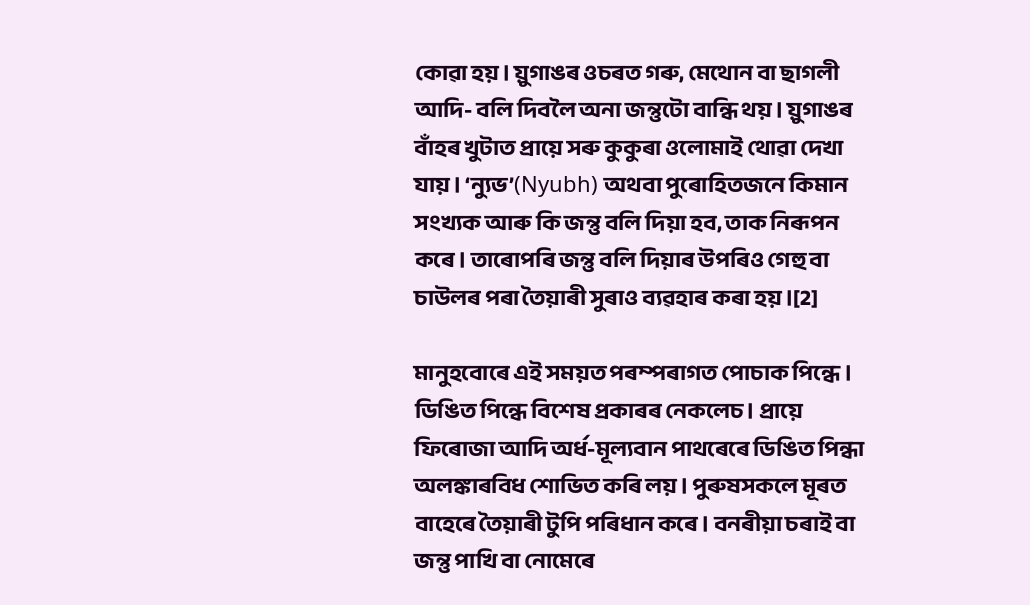কোৱা হয়। য়ুগাঙৰ ওচৰত গৰু, মেথোন বা ছাগলী আদি- বলি দিবলৈ অনা জন্তুটো বান্ধি থয়। য়ুগাঙৰ বাঁহৰ খুটাত প্ৰায়ে সৰু কুকুৰা ওলোমাই থোৱা দেখা যায়। ‘ন্যুভ’(Nyubh) অথবা পুৰোহিতজনে কিমান সংখ্যক আৰু কি জন্তু বলি দিয়া হব, তাক নিৰূপন কৰে। তাৰোপৰি জন্তু বলি দিয়াৰ উপৰিও গেহু বা চাউলৰ পৰা তৈয়াৰী সুৰাও ব্যৱহাৰ কৰা হয়।[2]

মানুহবোৰে এই সময়ত পৰম্পৰাগত পোচাক পিন্ধে। ডিঙিত পিন্ধে বিশেষ প্ৰকাৰৰ নেকলেচ। প্ৰায়ে ফিৰোজা আদি অৰ্ধ-মূল্যবান পাথৰেৰে ডিঙিত পিন্ধা অলঙ্কাৰবিধ শোভিত কৰি লয়। পুৰুষসকলে মূৰত বাহেৰে তৈয়াৰী টুপি পৰিধান কৰে। বনৰীয়া চৰাই বা জন্তু পাখি বা নোমেৰে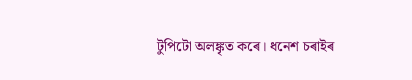টুপিটো অলঙ্কৃত কৰে। ধনেশ চৰাইৰ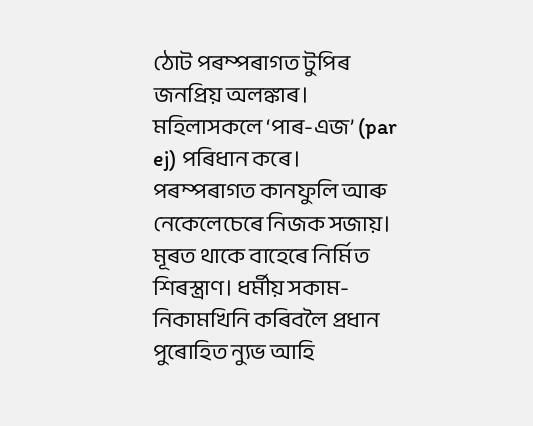ঠোট পৰম্পৰাগত টুপিৰ জনপ্ৰিয় অলঙ্কাৰ। মহিলাসকলে ‘পাৰ-এজ’ (par ej) পৰিধান কৰে। পৰম্পৰাগত কানফুলি আৰু নেকেলেচেৰে নিজক সজায়। মূৰত থাকে বাহেৰে নিৰ্মিত শিৰস্ত্ৰাণ। ধৰ্মীয় সকাম-নিকামখিনি কৰিবলৈ প্ৰধান পুৰোহিত ন্যুভ আহি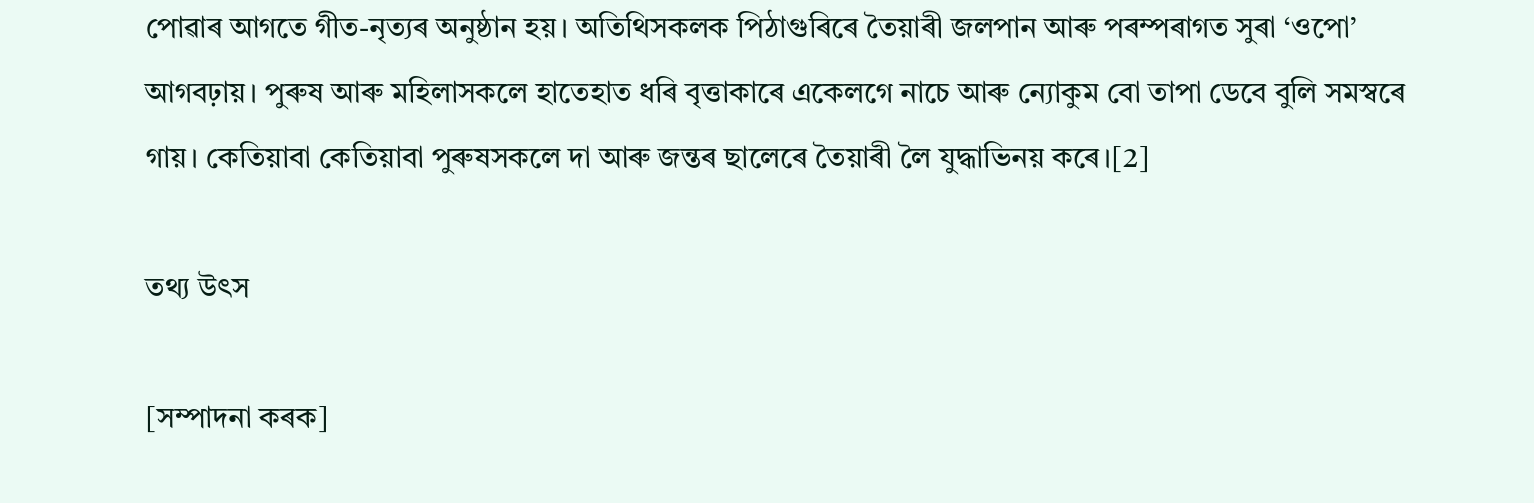পোৱাৰ আগতে গীত-নৃত্যৰ অনুষ্ঠান হয়। অতিথিসকলক পিঠাগুৰিৰে তৈয়াৰী জলপান আৰু পৰম্পৰাগত সুৰা ‘ওপো’ আগবঢ়ায়। পুৰুষ আৰু মহিলাসকলে হাতেহাত ধৰি বৃত্তাকাৰে একেলগে নাচে আৰু ন্যোকুম বো তাপা ডেবে বুলি সমস্বৰে গায়। কেতিয়াবা কেতিয়াবা পুৰুষসকলে দা আৰু জন্তৰ ছালেৰে তৈয়াৰী লৈ যুদ্ধাভিনয় কৰে।[2]

তথ্য উৎস

[সম্পাদনা কৰক]